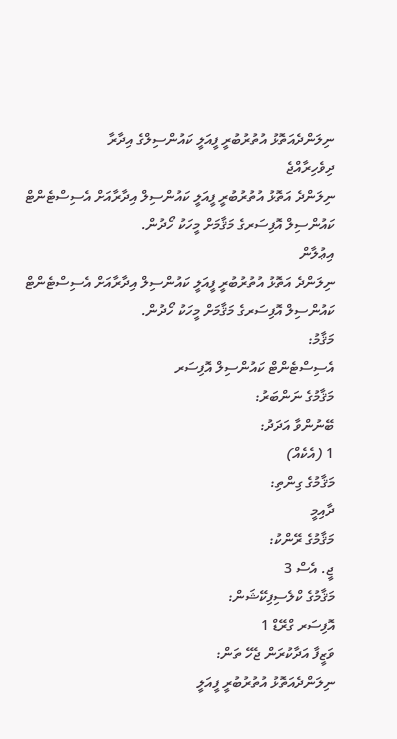ނިލަންދެއަތޮޅު އުތުރުބުރީ ފީއަލީ ކައުންސިލްގެ އިދާރާ
ދިވެހިރާއްޖެ
ނިލަންދެ އަތޮޅު އުތުރުބުރީ ފީއަލީ ކައުންސިލް އިދާރާއަށް އެސިސްޓެންޓް ކައުންސިލް އޮފިސަރގެ މަޤާމަށް މީހަކު ހޯދުން.
އިޢުލާން
ނިލަންދެ އަތޮޅު އުތުރުބުރީ ފީއަލީ ކައުންސިލް އިދާރާއަށް އެސިސްޓެންޓް ކައުންސިލް އޮފިސަރގެ މަޤާމަށް މީހަކު ހޯދުން.
މަޤާމު:
އެސިސްޓެންޓް ކައުންސިލް އޮފިސަރ
މަޤާމުގެ ނަންބަރު:
ބޭނުންވާ އަދަދު:
1 (އެކެއް)
މަޤާމުގެ ގިންތި:
ދާއިމީ
މަޤާމުގެ ރޭންކު:
ޖީ. އެސް 3
މަޤާމުގެ ކްލެސިފިކޭޝަން:
އޮފިސަރ ގްރޭޑް 1
ވަޒީފާ އަދާކުރަން ޖެހޭ ތަން:
ނިލަންދެއަތޮޅު އުތުރުބުރީ ފީއަލީ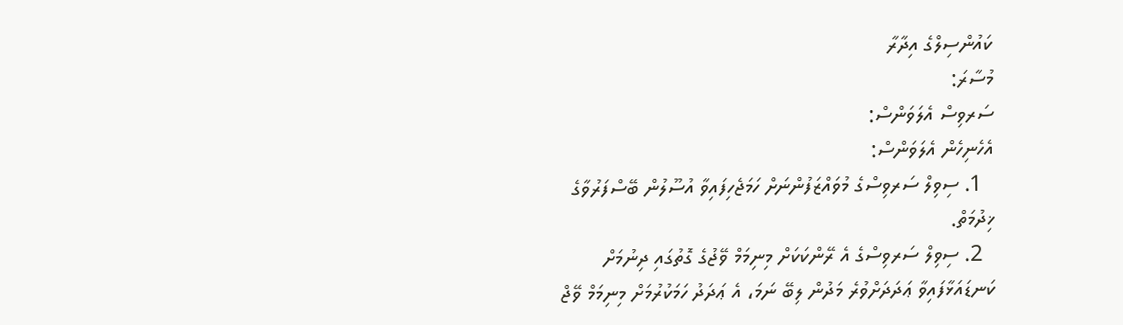ކައުންސިލްގެ އިދާރާ
މުސާރަ:
ސަރވިސް އެލަވަންސް:
އެހެނިހެން އެލަވަންސް:
  1. ސިވިލް ސަރވިސްގެ މުވައްޒަފުންނަށް ހަމަޖެހިފައިވާ އުސޫލުން ބޭސްފަރުވާގެ ޚިދުމަތް.
  2. ސިވިލް ސަރވިސްގެ އެ ރޭންކަކަށް މިނިމަމް ވޭޖުގެ ގޮތުގައި ދިނުމަށް ކަނޑައަޅާފައިވާ ޢަދަދަށްވުރެ މަދުން ލިބޭ ނަމަ، އެ ޢަދަދު ހަމަކުރުމަށް މިނިމަމް ވޭޖް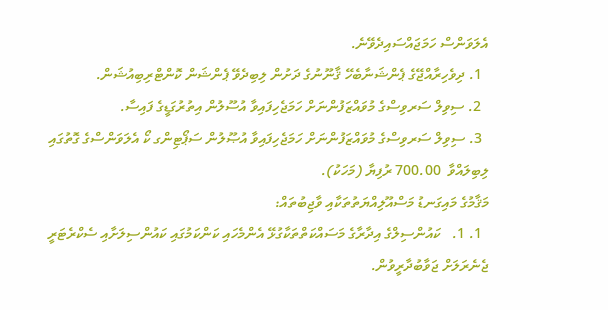އެލަވަންސް ހަމަޖައްސައިދެވޭނެ.
  1. ދިވެހިރާއްޖޭގެ ޕެންޝަނާބެހޭ ޤާނޫނުގެ ދަށުން ލިބިދެވޭ ޕެންޝަން ކޮންޓްރިބިއުޝަން.
  2. ސިވިލް ސަރވިސްގެ މުވައްޒަފުންނަށް ހަމަޖެހިފައިވާ އުސޫލުން އިތުރުގަޑީގެ ފައިސާ.
  3. ސިވިލް ސަރވިސްގެ މުވައްޒަފުންނަށް ހަމަޖެހިފައިވާ އުޞޫލުން ސަޕޯޓިންގ ކޯ އެލަވަންސްގެ ގޮތުގައި ލިބިލައްވާ  700.00 ރުފިޔާ (މަހަކު).
މަޤާމުގެ މައިގަނޑު މަސްއޫލިއްޔަތުތަކާއި ވާޖިބުތައް:
  1. 1.   ކައުންސިލްގެ އިދާރާގެ މަސައްކަތްތަކާގުޅޭ އެންމެހައި ކަންކަމުގައި ކައުންސިލަށާއި ސެކްރެޓަރީ ޖެނެރަލަށް ޖަވާބުދާރީވުން.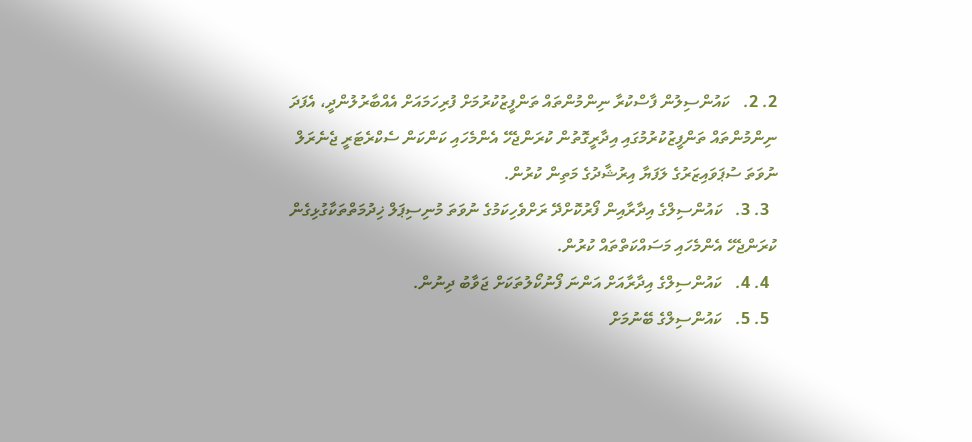2. 2.   ކައުންސިލުން ފާސްކުރާ ނިންމުންތައް ތަންފީޒުކުރުމަށް ފުރިހަމައަށް އެއްބާރުލުންދީ، އެފަދަ ނިންމުންތައް ތަންފީޒުކުރުމުގައި އިދާރީގޮތުން ކުރަންޖެހޭ އެންމެހައި ކަންކަން ސެކްރެޓަރީ ޖެނެރަލް ނުވަތަ ސުޕަވައިޒަރުގެ ލަފަޔާ އިރުޝާދުގެ މަތިން ކުރުން.
  3. 3.   ކައުންސިލްގެ އިދާރާއިން ފޯރުކޮށްދޭ ރަށްވެހިކަމުގެ ނުވަތަ މުނިސިޕަލް ޚިދުމަތްތަކާގުޅިގެން ކުރަންޖެހޭ އެންމެހައި މަސައްކަތްތައް ކުރުން.
  4. 4.   ކައުންސިލްގެ އިދާރާއަށް އަންނަ ފޯނުކޯލުތަކަށް ޖަވާބު ދިނުން.
  5. 5.   ކައުންސިލްގެ ބޭނުމަށް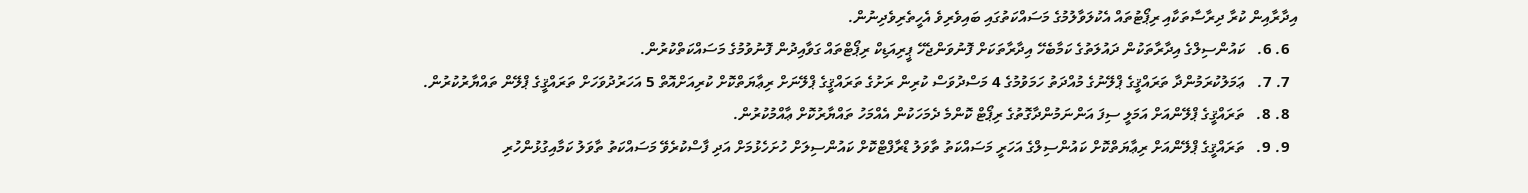އިދާރާއިން ކުރާ ދިރާސާތަކާއި ރިޕޯޓުތައް އެކުލަވާލުމުގެ މަސައްކަތުގައި ބައިވެރިވެ އެހީތެރިވެދިނުން.
  6. 6.   ކައުންސިލްގެ އިދާރާތަކުން ދައުލަތުގެ ކަމާބެހޭ އިދާރާތަކަށް ފޮނުވަންޖެހޭ ޕީރިއަޑިކް ރިޕޯޓްތައް ގަވާއިދުން ފޮނުވުމުގެ މަސައްކަތްކުރުން.
  7. 7.   ޢަމަލުކުރަމުންދާ ތަރައްޤީގެ ޕްލޭނުގެ މުއްދަތު ހަމަވުމުގެ 4 މަސްދުވަސް ކުރިން ރަށުގެ ތަރައްޤީގެ ޕްލޭނަށް ރިޢާޔަތްކޮށް ކުރިއަށްއޮތް 5 އަހަރުދުވަހަށް ތަރައްޤީގެ ޕްލޭން ތައްޔާރުކުރުން.
  8. 8.   ތަރައްޤީގެ ޕްލޭންއަށް އަމަލީ ސިފަ އަންނަމުންދާގޮތުގެ ރިޕޯޓް ކޮންމެ ދެމަހަކުން އެއްމަހު ތައްޔާރުކޮށް ޢާއްމުކުރުން.
  9. 9.   ތަރައްޤީގެ ޕްލޭންއަށް ރިޢާޔަތްކޮށް ކައުންސިލްގެ އަހަރީ މަސައްކަތު ތާވަލު ޑްރާފްޓްކޮށް ކައުންސިލަށް ހުށަހެޅުމަށް އަދި ފާސްކުރެވޭ މަސައްކަތު ތާވަލު ކަމާއިގުޅުންހުރި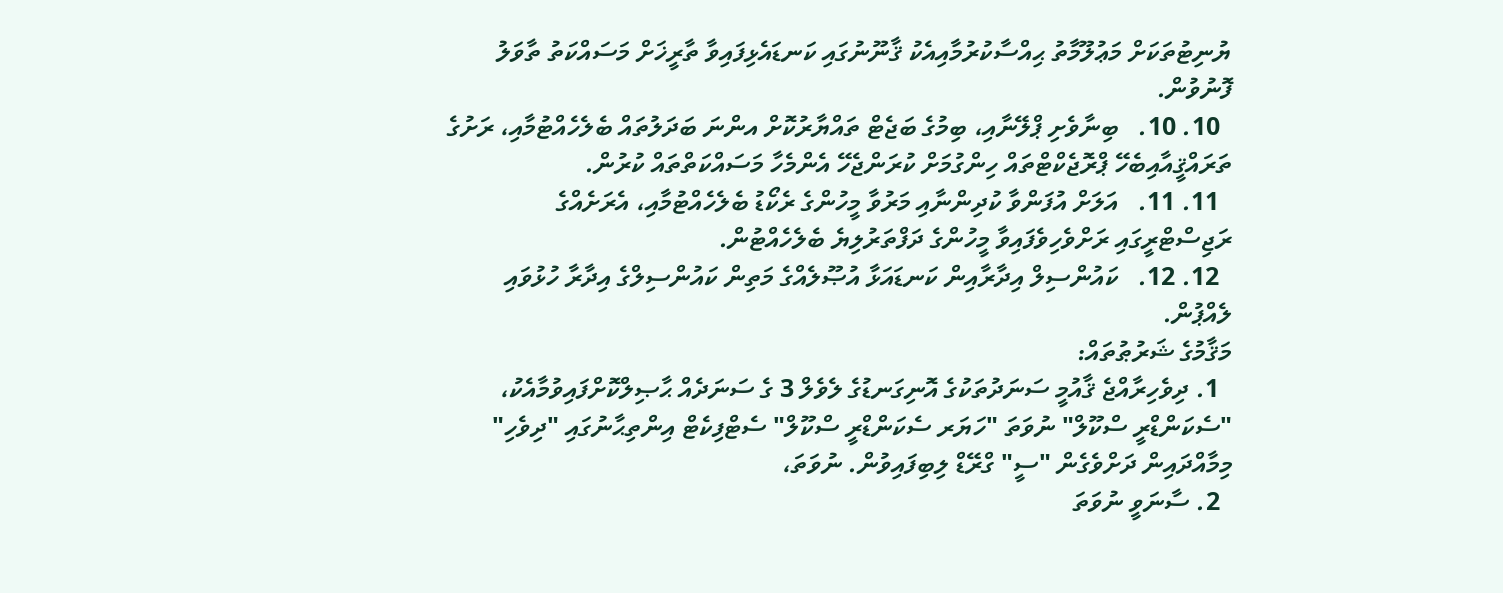ޔުނިޓުތަކަށް މަޢުލޫމާތު ޙިއްސާކުރުމާއިއެކު ޤާނޫނުގައި ކަނޑައެޅިފައިވާ ތާރީޚަށް މަސައްކަތު ތާވަލު ފޮނުވުން.
  10. 10.   ބިނާވެށި ޕްލޭނާއި، ބިމުގެ ބަޖެޓް ތައްޔާރުކޮށް އންނަ ބަދަލުތައް ބެލެހެއްޓުމާއި، ރަށުގެ ތަރައްޤީއާއިބެހޭ ޕްރޮޖެކްޓްތައް ހިންގުމަށް ކުރަންޖެހޭ އެންމެހާ މަސައްކަތްތައް ކުރުން.
  11. 11.   އަލަށް އުފަންވާ ކުދިންނާއި މަރުވާ މީހުންގެ ރެކޯޑު ބެލެހެއްޓުމާއި، އެރަށެއްގެ ރަޖިސްޓްރީގައި ރަށްވެހިވެފައިވާ މީހުންގެ ދަފްތަރުލިޔެ ބެލެހެއްޓުން.
  12. 12.   ކައުންސިލް އިދާރާއިން ކަނޑައަޅާ އުޞޫލެއްގެ މަތިން ކައުންސިލްގެ އިދާރާ ހުޅުވައި ލެއްޕުން.
މަޤާމުގެ ޝަރުޠުތައް:
  1. ދިވެހިރާއްޖެ ޤާއުމީ ސަނަދުތަކުގެ އޮނިގަނޑުގެ ލެވެލް 3 ގެ ސަނަދެއް ޙާޞިލްކޮށްފައިވުމާއެކު، "ސެކަންޑްރީ ސްކޫލް" ނުވަތަ "ހަޔަރ ސެކަންޑްރީ ސްކޫލް" ސެޓްފިކެޓް އިންތިޙާނުގައި "ދިވެހި" މިމާއްދައިން ދަށްވެގެން "ސީ" ގްރޭޑް ލިބިފައިވުން. ނުވަތަ،
  2. ސާނަވީ ނުވަތަ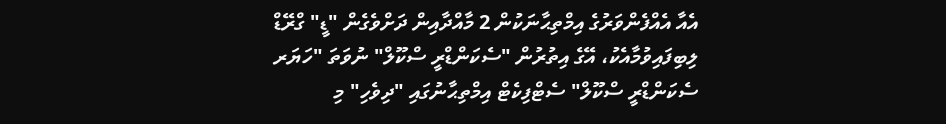އެއާ އެއްފެންވަރުގެ އިމްތިޙާނަކުން 2 މާއްދާއިން ދަށްވެގެން "ޑީ" ގްރޭޑް ލިބިފައިވުމާއެކު، އޭގެ އިތުރުން "ސެކަންޑްރީ ސްކޫލް" ނުވަތަ "ހަޔަރ ސެކަންޑްރީ ސްކޫލް" ސެޓްފިކެޓް އިމްތިޙާނުގައި "ދިވެހި" މި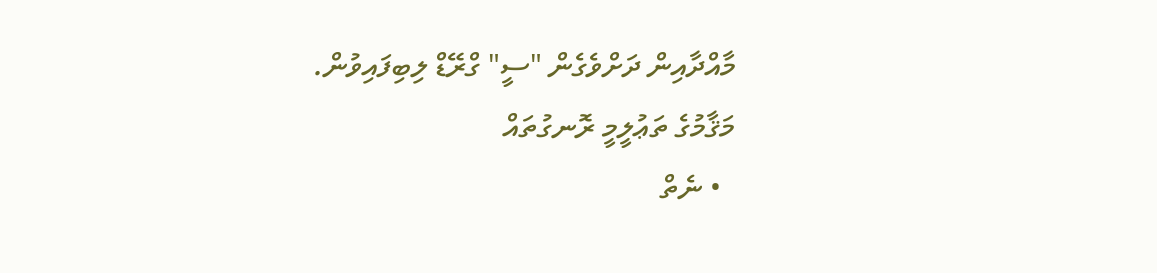މާއްދާއިން ދަށްވެގެން "ސީ" ގްރޭޑް ލިބިފައިވުން.
މަޤާމުގެ ތަޢުލީމީ ރޮނގުތައް
  • ނެތް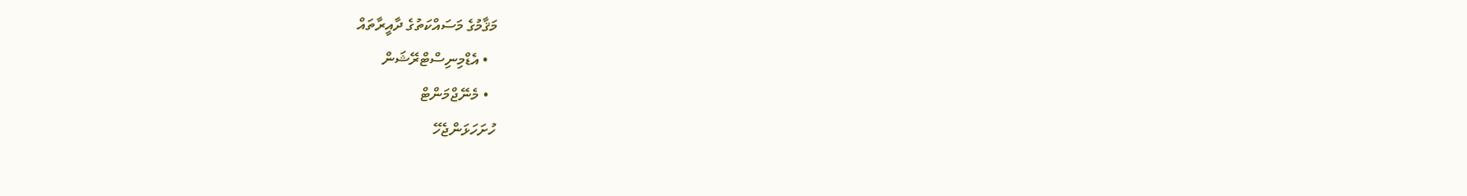މަޤާމުގެ މަސައްކަތުގެ ދާއީރާތައް
  • އެޑްމިނިސްޓްރޭޝަން
  • މެނޭޖްމަންޓް
ހުށަހަޅަންޖެހޭ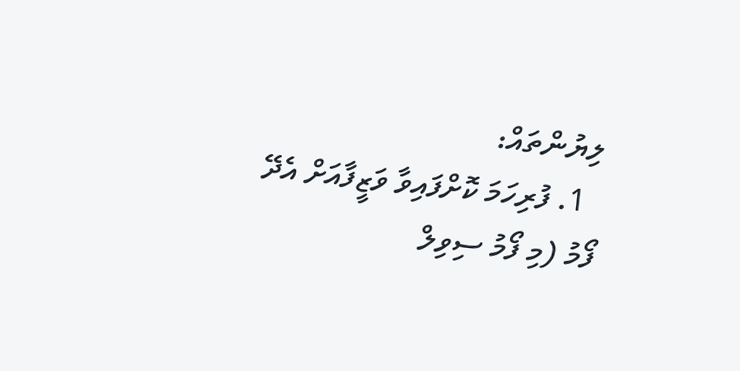ލިޔުންތައް:
  1. ފުރިހަމަ ކޮށްފައިވާ ވަޒީފާއަށް އެދޭ ފޯމު (މި ފޯމު ސިވިލް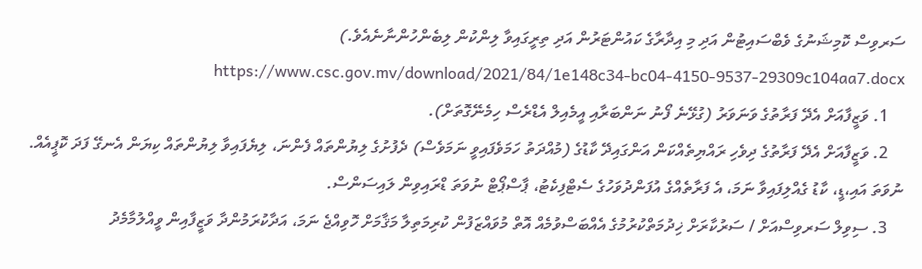ސަރވިސް ކޮމިޝަނުގެ ވެބްސައިޓުން އަދި މި އިދާރާގެ ކައުންޓަރުން އަދި ތިރީގައިވާ ލިންކުން ލިބެންހުންނާނެއެވެ.)  https://www.csc.gov.mv/download/2021/84/1e148c34-bc04-4150-9537-29309c104aa7.docx
    1. ވަޒީފާއަށް އެދޭ ފަރާތުގެ ވަނަވަރު (ގުޅޭނެ ފޯނު ނަންބަރާއި އީމެއިލް އެޑްރެސް ހިމެނޭގޮތަށް).
    2. ވަޒީފާއަށް އެދޭ ފަރާތުގެ ދިވެހި ރައްޔިތެއްކަން އަންގައިދޭ ކާޑުގެ (މުއްދަތު ހަމަވެފައިވީ ނަމަވެސް) ދެފުށުގެ ލިޔުންތައް ފެންނަ، ލިޔެފައިވާ ލިޔުންތައް ކިޔަން އެނގޭ ފަދަ ކޮޕީއެއް. ނުވަތަ އައި،ޑީ، ކާޑު ގެއްލިފައިވާ ނަމަ، އެ ފަރާތެއްގެ އުފަންދުވަހުގެ ސެޓްފިކެޓު، ޕާސްޕޯޓް ނުވަތަ ޑްރައިވިން ލައިސަންސް.
    3. ސިވިލް ސަރވިސްއަށް / ސަރުކާރަށް ޚިދުމަތްކުރުމުގެ އެއްބަސްވުމެއް އޮތް މުވައްޒަފުން ކުރިމަތިލާ މަޤާމަށް ހޮވިއްޖެ ނަމަ، އަދާކުރަމުންދާ ވަޒީފާއިން ވީއްލުމާމެދު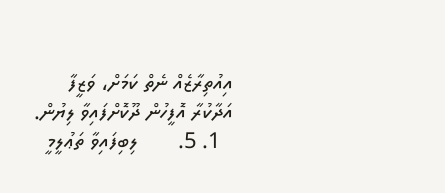އިއުތިރާޒެއް ނެތް ކަމަށް، ވަޒީފާ އަދާކުރާ އޮފީހުން ދޫކޮށްފައިވާ ލިޔުން.
  1. 5.       ލިބިފައިވާ ތަޢުލީމީ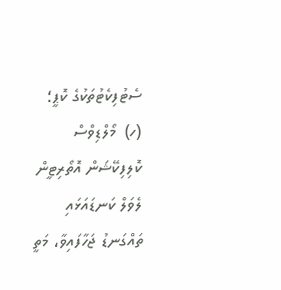ސެޓުފިކެޓުތަކުގެ ކޮޕީ؛
(ހ)  މޯލްޑިވްސް ކޮލިފިކޭޝަން އޮތޯރިޓީން ލެވަލް ކަނޑައަޅައި ތައްގަނޑު ޖަހާފައިވާ، މަތީ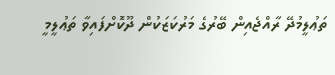ތަޢުލީމުދޭ ރާއްޖެއިން ބޭރުގެ މަރުކަޒަކުން ދޫކޮށްފައިވާ ތަޢުލީމީ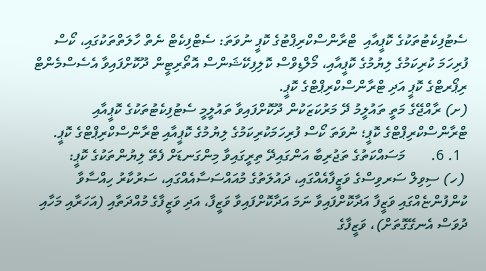ސެޓުފިކެޓުތަކުގެ ކޮޕީއާއި  ޓްރާންސްކްރިޕްޓުގެ ކޮޕީ ނުވަތަ: ސެޓްފިކެޓް ނެތް ހާލަތްތަކުގައި، ކޯސް ފުރިހަމަ ކުރިކަމުގެ ލިޔުމުގެ ކޮޕީއާއި، މޯލްޑިވްސް ކޮލިފިކޭޝަންސް އޮތޯރިޓީން ދޫކޮށްފައިވާ އެސެސްމެންޓް ރިޕޯރޓްގެ ކޮޕީ އަދި ޓްރާންސްކްރިޕްޓްގެ ކޮޕީ.
(ށ) ރާއްޖޭގެ މަތީ ތައުލީމު ދޭ މަރުކަޒަކުން ދޫކޮށްފައިވާ ތައުލީމީ ސެޓުފިކެޓުތަކުގެ ކޮޕީއާއި ޓްރާންސްކްރިޕްޓްގެ ކޮޕީ؛ ނުވަތަ ކޯސް ފުރިހަމަކުރިކަމުގެ ލިޔުމުގެ ކޮޕީއާއި ޓްރާންސްކްރިޕްޓްގެ ކޮޕީ.
  1. 6.       މަސައްކަތުގެ ތަޖުރިބާ އަންގައިދޭ ތިރީގައިވާ މިންގަނޑަށް ފެތޭ ލިޔުންތަކުގެ ކޮޕީ:
 (ހ) ސިވިލް ސަރވިސްގެ ވަޒީފާއެއްގައި، ދައުލަތުގެ މުއައްސަސާއެއްގައި، ސަރުކާރު ހިއްސާވާ ކުންފުންޏެއްގައި ވަޒީފާ އަދާކޮށްފައިވާ ނަމަ އަދާކޮށްފައިވާ ވަޒީފާ، އަދި ވަޒީފާގެ މުއްދަތާއި (އަހަރާއި މަހާއި ދުވަސް އެނގޭގޮތަށް)، ވަޒީފާގެ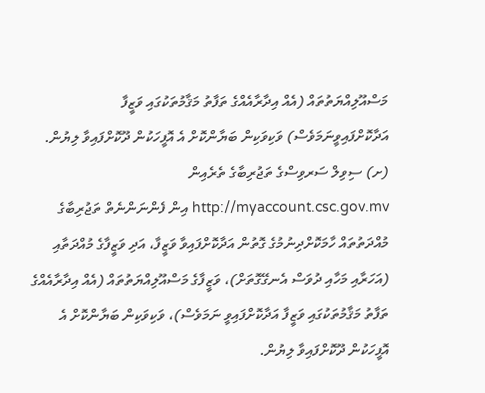މަސްއޫލިއްޔަތުތައް (އެއް އިދާރާއެއްގެ ތަފާތު މަޤާމުތަކުގައި ވަޒީފާ އަދާކޮށްފައިވީނަމަވެސް) ވަކިވަކިން ބަޔާންކޮށް އެ އޮފީހަކުން ދޫކޮށްފައިވާ ލިޔުން.
(ށ) ސިވިލް ސަރވިސްގެ ތަޖުރިބާގެ ތެރެއިން http://myaccount.csc.gov.mv އިން ފެންނަންނެތް ތަޖުރިބާގެ މުއްދަތުތައް ހާމަކޮށްދިނުމުގެ ގޮތުން އަދާކޮށްފައިވާ ވަޒީފާ، އަދި ވަޒީފާގެ މުއްދަތާއި (އަހަރާއި މަހާއި ދުވަސް އެނގޭގޮތަށް)، ވަޒީފާގެ މަސްއޫލިއްޔަތުތައް (އެއް އިދާރާއެއްގެ ތަފާތު މަޤާމުތަކުގައި ވަޒީފާ އަދާކޮށްފައިވީ ނަމަވެސް)، ވަކިވަކިން ބަޔާންކޮށް އެ އޮފީހަކުން ދޫކޮށްފައިވާ ލިޔުން.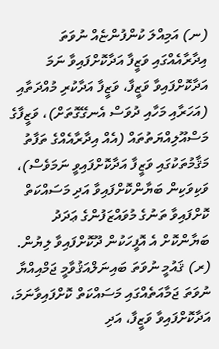(ނ) އަމިއްލަ ކުންފުންޏެއް ނުވަތަ އިދާރާއެއްގައި ވަޒީފާ އަދާކޮށްފައިވާ ނަމަ އަދާކޮށްފައިވާ ވަޒީފާ، ވަޒީފާ އަދާކުރި މުއްދަތާއި (އަހަރާއި މަހާއި ދުވަސް އެނގޭގޮތަށް)، ވަޒީފާގެ މަސްއޫލިއްޔަތުތައް (އެއް އިދާރާއެއްގެ ތަފާތު މަޤާމުތަކުގައި ވަޒީފާ އަދާކޮށްފައިވީ ނަމަވެސް)، ވަކިވަކިން ބަޔާންކޮށްފައިވާ އަދި މަސައްކަތް ކޮށްފައިވާ ތަނުގެ މުވައްޒަފުންގެ ޢަދަދު ބަޔާންކޮށް އެ އޮފީހަކުން ދޫކޮށްފައިވާ ލިޔުން.
(ރ) ޤައުމީ ނުވަތަ ބައިނަލްއަޤުވާމީ ޖަމްއިއްޔާ ނުވަތަ ޖަމާއަތެއްގައި މަސައްކަތް ކޮށްފައިވާނަމަ، އަދާކޮށްފައިވާ ވަޒީފާ، އަދި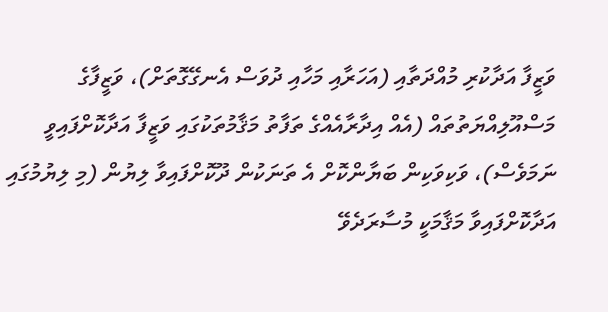ވަޒީފާ އަދާކުރި މުއްދަތާއި (އަހަރާއި މަހާއި ދުވަސް އެނގޭގޮތަށް)، ވަޒީފާގެ މަސްއޫލިއްޔަތުތައް (އެއް އިދާރާއެއްގެ ތަފާތު މަޤާމުތަކުގައި ވަޒީފާ އަދާކޮށްފައިވީ ނަމަވެސް)، ވަކިވަކިން ބަޔާންކޮށް އެ ތަނަކުން ދޫކޮށްފައިވާ ލިޔުން (މި ލިޔުމުގައި އަދާކޮށްފައިވާ މަޤާމަކީ މުސާރަދެވޭ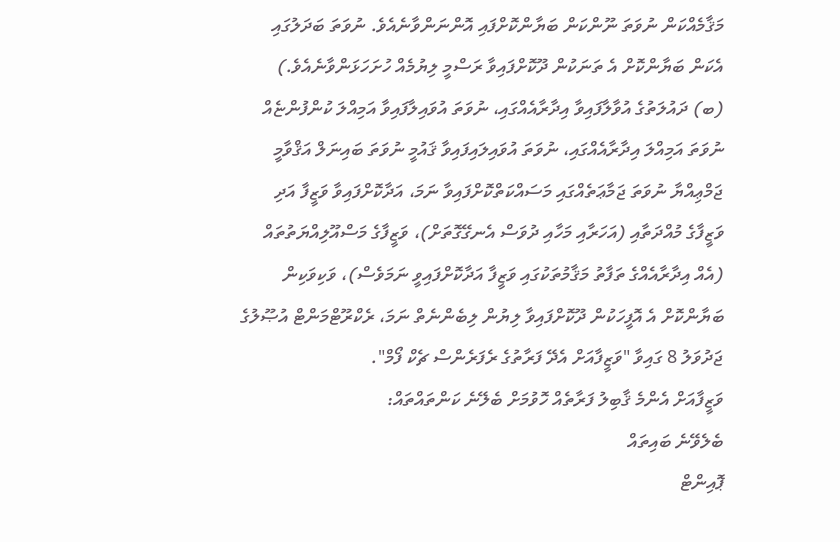މަޤާމެއްކަން ނުވަތަ ނޫންކަން ބަޔާންކޮށްފައި އޮންނަންވާނެއެވެ. ނުވަތަ ބަދަލުގައި އެކަން ބަޔާންކޮށް އެ ތަނަކުން ދޫކޮށްފައިވާ ރަސްމީ ލިޔުމެއް ހުށަހަޅަންވާނެއެވެ.)
(ބ) ދައުލަތުގެ އުވާލާފައިވާ އިދާރާއެއްގައި، ނުވަތަ އުވައިލާފައިވާ އަމިއްލަ ކުންފުންޏެއް ނުވަތަ އަމިއްލަ އިދާރާއެއްގައި، ނުވަތަ އުވައިލައިފައިވާ ޤައުމީ ނުވަތަ ބައިނަލް އަޤްވާމީ ޖަމްޢިއްޔާ ނުވަތަ ޖަމާޢަތެއްގައި މަސައްކަތްކޮށްފައިވާ ނަމަ، އަދާކޮށްފައިވާ ވަޒީފާ އަދި ވަޒީފާގެ މުއްދަތާއި (އަހަރާއި މަހާއި ދުވަސް އެނގޭގޮތަށް)، ވަޒީފާގެ މަސްއޫލިއްޔަތުތައް (އެއް އިދާރާއެއްގެ ތަފާތު މަޤާމުތަކުގައި ވަޒީފާ އަދާކޮށްފައިވީ ނަމަވެސް)، ވަކިވަކިން ބަޔާންކޮށް އެ އޮފީހަކުން ދޫކޮށްފައިވާ ލިޔުން ލިބެންނެތް ނަމަ، ރެކްރޫޓްމަންޓް އުޞޫލުގެ ޖަދުވަލު 8 ގައިވާ "ވަޒީފާއަށް އެދޭ ފަރާތުގެ ރެފަރެންސް ޗެކް ފޯމް".
ވަޒީފާއަށް އެންމެ ޤާބިލު ފަރާތެއް ހޮވުމަށް ބެލޭނެ ކަންތައްތައް:
ބެލެވޭނެ ބައިތައް
ޕޮއިންޓް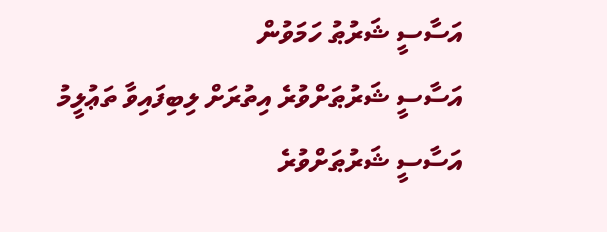އަސާސީ ޝަރުޠު ހަމަވުން
އަސާސީ ޝަރުޠަށްވުރެ އިތުރަށް ލިބިފައިވާ ތަޢުލީމު
އަސާސީ ޝަރުޠަށްވުރެ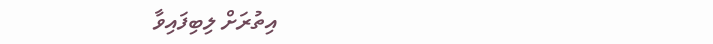އިތުރަށް ލިބިފައިވާ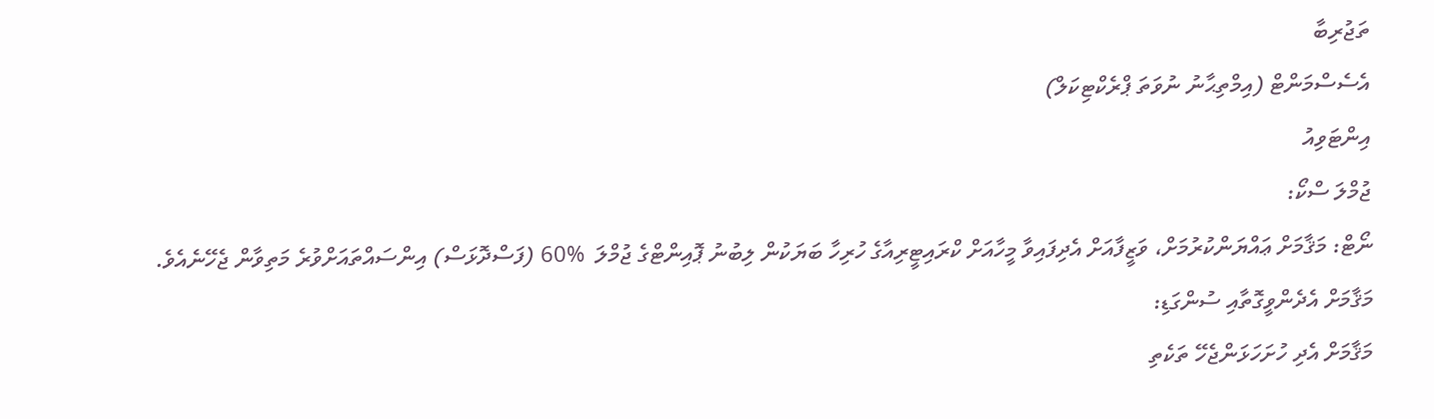ތަޖުރިބާ
އެސެސްމަންޓް (އިމްތިޙާނު ނުވަތަ ޕްރެކްޓިކަލް)
އިންޓަވިއު
ޖުމްލަ ސްކޯ:
ނޯޓް: މަޤާމަށް ޢައްޔަންކުރުމަށް، ވަޒީފާއަށް އެދިފައިވާ މީހާއަށް ކްރައިޓީރިއާގެ ހުރިހާ ބަޔަކުން ލިބުނު ޕޮއިންޓްގެ ޖުމްލަ  %60 (ފަސްދޮޅަސް) އިންސައްތައަށްވުރެ މަތިވާން ޖެހޭނެއެވެ.
މަޤާމަށް އެދެންވީގޮތާއި ސުންގަޑި:
މަޤާމަށް އެދި ހުށަހަޅަންޖެހޭ ތަކެތި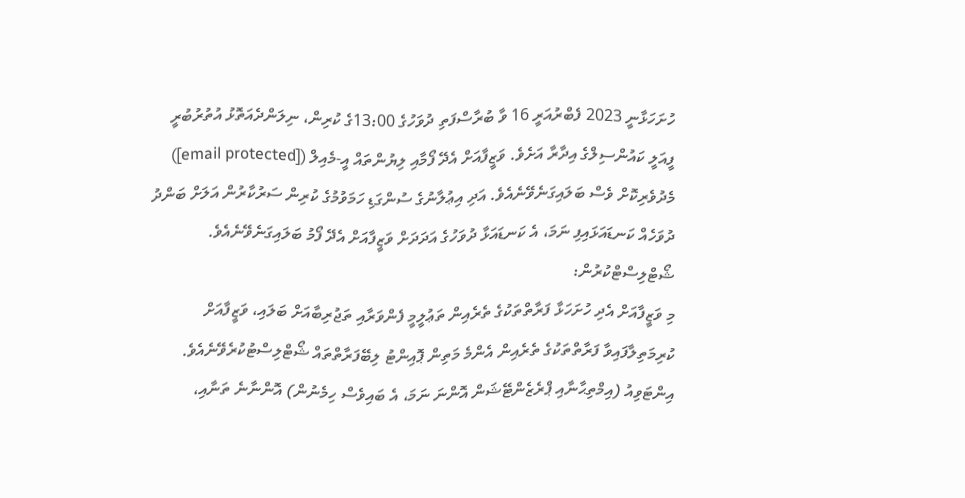ހުށަހަޅާނީ 2023 ފެބްރުއަރީ 16 ވާ ބުރާސްފަތި ދުވަހުގެ 13:00ގެ ކުރިން، ނިލަންދެއަތޮޅު އުތުރުބުރީ ފީއަލީ ކައުންސިލްގެ އިދާރާ އަށެވެ. ވަޒީފާއަށް އެދޭ ފޯމާއި ލިޔުންތައް އީ-މެއިލް ([email protected]) މެދުވެރިކޮށް ވެސް ބަލައިގަނެވޭނެއެވެ. އަދި އިޢުލާނުގެ ސުންގަޑި ހަމަވުމުގެ ކުރިން ސަރުކާރުން އަލަށް ބަންދު ދުވަހެއް ކަނޑައަޅައިފި ނަމަ، އެ ކަނޑައަޅާ ދުވަހުގެ އަދަދަށް ވަޒީފާއަށް އެދޭ ފޯމު ބަލައިގަނެވޭނެއެވެ.
ޝޯޓްލިސްޓްކުރުން:
މި ވަޒީފާއަށް އެދި ހުށަހަޅާ ފަރާތްތަކުގެ ތެރެއިން ތަޢުލީމީ ފެންވަރާއި ތަޖުރިބާއަށް ބަލައި، ވަޒީފާއަށް ކުރިމަތިލާފައިވާ ފަރާތްތަކުގެ ތެރެއިން އެންމެ މަތިން ޕޮއިންޓު ލިބޭފަރާތްތައް ޝޯޓްލިސްޓުކުރެވޭނެއެވެ.
އިންޓަވިއު (އިމްތިޙާނާއި ޕްރެޒެންޓޭޝަން އޮންނަ ނަމަ، އެ ބައިވެސް ހިމެނުން) އޮންނާނެ ތަނާއި،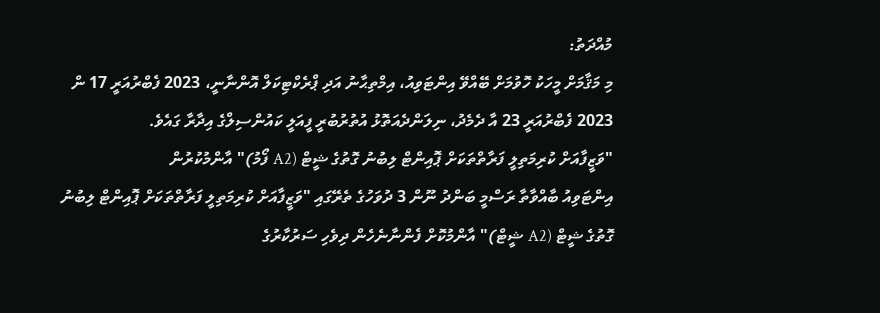މުއްދަތު:
މި މަޤާމަށް މީހަކު ހޮވުމަށް ބޭއްވޭ އިންޓަވިއު، އިމްތިޙާނު އަދި ޕްރެކްޓިކަލް އޮންނާނީ، 2023 ފެބްރުއަރީ 17 ން 2023 ފެބްރުއަރީ 23 އާ ދެމެދު، ނިލަންދެއަތޮޅު އުތުރުބުރީ ފީއަލީ ކައުންސިލްގެ އިދާރާ ގައެވެ.
"ވަޒީފާއަށް ކުރިމަތިލީ ފަރާތްތަކަށް ޕޮއިންޓް ލިބުނު ގޮތުގެ ޝީޓް (A2 ފޯމު)" އާންމުކުރުން
އިންޓަވިއު ބާއްވާތާ ރަސްމީ ބަންދު ނޫން 3 ދުވަހުގެ ތެރޭގައި "ވަޒީފާއަށް ކުރިމަތިލީ ފަރާތްތަކަށް ޕޮއިންޓް ލިބުނު ގޮތުގެ ޝީޓް (A2 ޝީޓް)" އާންމުކޮށް ފެންނާނެހެން ދިވެހި ސަރުކާރުގެ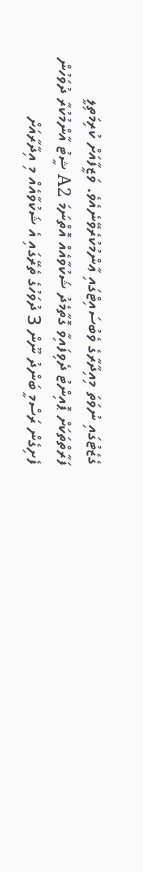ގެޒެޓުގައި ނުވަތަ މިއިދާރާގެ ވެބުސައިޓްގައި ޢާންމުކުރެވޭނެއެވެ. ވަޒީފާއަށް ކުރިމަތިލީ ފަރާތްތަކަށް ޕޮއިންޓު ދެވިފައިވާ ގޮތާމެދު ޝަކުވާއެއް އޮތްނަމަ A2 ޝީޓު އާންމުކުރާ ދުވަހުން ފެށިގެން ރަސްމީ ބަންދު ނޫން 3 ދުވަހުގެ ތެރޭގައި އެ ޝަކުވާއެއް މި އިދާރާއަށް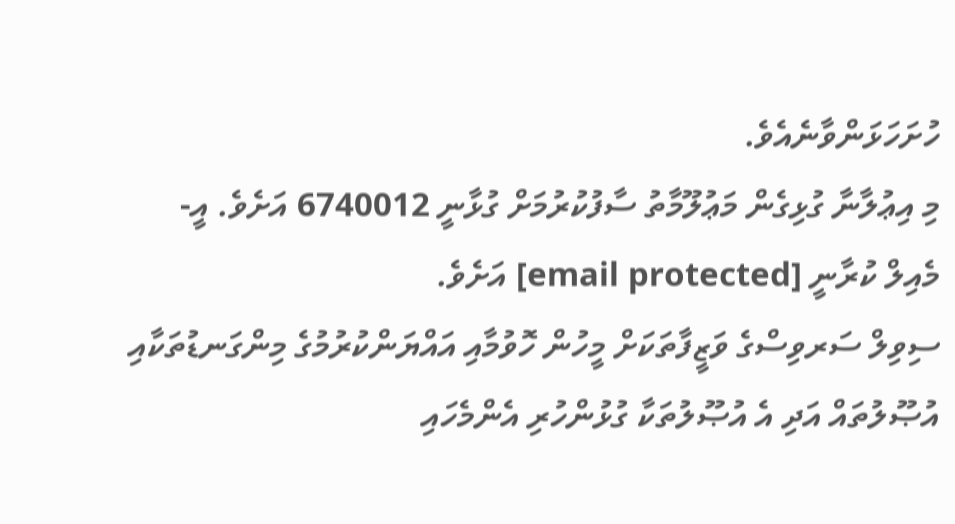ހުށަހަޅަންވާނެއެވެ.
މި އިޢުލާނާ ގުޅިގެން މަޢުލޫމާތު ސާފުކުރުމަށް ގުޅާނީ 6740012 އަށެވެ. އީ-މެއިލް ކުރާނީ [email protected] އަށެވެ.
ސިވިލް ސަރވިސްގެ ވަޒީފާތަކަށް މީހުން ހޮވުމާއި އައްޔަންކުރުމުގެ މިންގަނޑުތަކާއި އުޞޫލުތައް އަދި އެ އުޞޫލުތަކާ ގުޅުންހުރި އެންމެހައި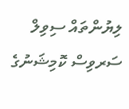ލިޔުންތައް ސިވިލް ސަރވިސް ކޮމިޝަނުގެ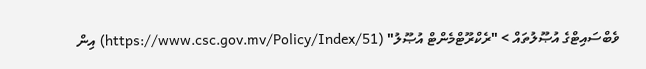ވެބްސައިޓްގެ އުޞޫލުތައް > "ރެކްރޫޓްމެންޓް އުޞޫލު" (https://www.csc.gov.mv/Policy/Index/51) އިން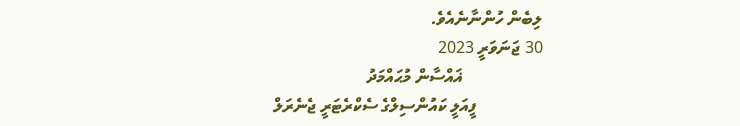ލިބެން ހުންނާނެއެވެ.
30 ޖަނަވަރީ 2023
                   ޣައްސާން މުޙައްމަދު
                ފީއަލީ ކައުންސިލްގެ ސެކްރެޓަރީ ޖެނެރަލް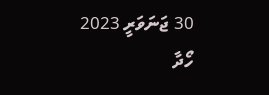30 ޖަނަވަރީ 2023
ހޯދާ